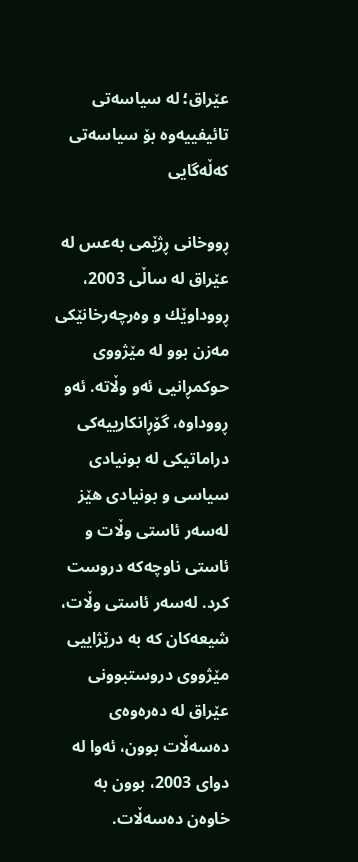عێراق؛ له‌ سیاسه‌تی تائیفییه‌وه‌‌ بۆ سیاسه‌تی كه‌ڵه‌گایی

ڕووخانی ڕژێمی به‌عس له‌ عێراق له‌ ساڵی 2003، ڕووداوێك و وه‌رچه‌رخانێكی مه‌زن بوو له‌ مێژووی حوكمڕانیی ئه‌و وڵاته‌. ئه‌و ڕووداوه‌، گۆڕانكارییه‌كی  دراماتیكی له‌ بونیادی سیاسی و بونیادی هێز له‌سه‌ر ئاستی وڵات و ئاستی ناوچه‌كه‌ دروست كرد. له‌سه‌ر ئاستی وڵات، شیعه‌كان كه‌ به‌ درێژاییی مێژووی دروستبوونی عێراق له‌ ده‌ره‌وه‌ی ده‌سه‌ڵات بوون، ئه‌وا له‌ دوای 2003، بوون به‌ خاوه‌ن ده‌سه‌ڵات.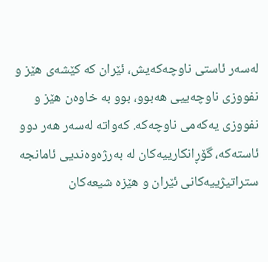له‌سه‌ر ئاستی ناوچه‌كه‌یش، ئێران كه‌ كێشه‌ی هێز و نفووزی ناوچه‌ییی هه‌بوو، بوو به‌ خاوه‌ن هێز و نفووزی یه‌كه‌می ناوچه‌كه‌. كه‌واته‌ له‌سه‌ر هه‌ر دوو ئاسته‌كه‌، گۆڕانكارییه‌كان له ‌به‌رژه‌وه‌ندیی ئامانجه‌ ستراتیژییه‌كانی ئێران و هێزه‌ شیعه‌كان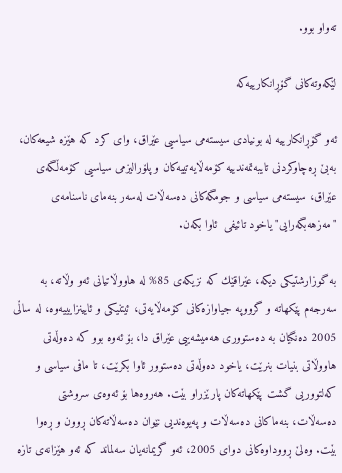ته‌واو بوو.

لێكه‌وته‌كانی گۆڕانكارییه‌كه‌

ئه‌و گۆڕانكارییه‌ له‌ بونیادی سیسته‌می سیاسیی عێراق، وای كرد كه‌ هێزه‌ شیعه‌كان، به‌بێ ڕه‌چاوكردنی تایبه‌تمه‌ندییه‌ كۆمه‌ڵایه‌تییه‌كان و پلۆرالیزمی سیاسیی كۆمه‌ڵگه‌ی عێراق، سیسته‌می سیاسی و جومگه‌كانی ده‌سه‌ڵات له‌سه‌ر بنه‌مای ناسنامه‌ی "مه‌زهه‌بگه‌رایی" ياخود تائیفی  ئاوا بكه‌ن.

به‌ گوزارشتیكی دیكه‌، عێراقێك كه‌ نزیكه‌ی 85% له‌ هاووڵاتیانی ئه‌و وڵاته‌، به‌ سه‌رجه‌م پێكهاته ‌و گرووپه‌ جیاوازه‌كانی كۆمه‌ڵایه‌تی، ئیتنیكی و ئایینزایییه‌وه،‌ له‌ ساڵی 2005 ده‌نگیان به‌ ده‌ستووری هه‌میشه‌ییی عێراق دا، بۆ ئه‌وه‌ بوو كه‌ ده‌وڵه‌تی هاووڵاتی بنیات بنرێت، یاخود ده‌وڵه‌تی ده‌ستوور ئاوا بكرێت، تا مافی سیاسی و كه‌لتووریی گشت پێكهاته‌كان پارێزراو بێت. هه‌روه‌ها بۆ ئه‌وه‌ی سروشتی ده‌سه‌ڵات، بنه‌ماكانی ده‌سه‌ڵات و په‌یوه‌ندیی نێوان ده‌سه‌ڵاته‌كان ڕوون و ڕه‌وا بێت. وه‌لێ ڕووداوه‌كانی دوای 2005، ئه‌و گریمانه‌یان سه‌لماند كه‌ ئه‌و هێزانه‌ی تازه‌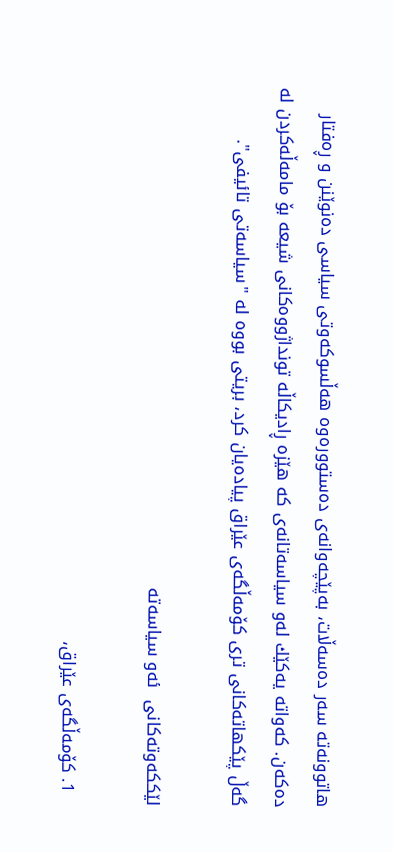هاتوونه‌ته‌ سه‌ر ده‌سه‌ڵات، به‌پێچه‌وانه‌ی ده‌ستووره‌وه‌ هه‌ڵسوكه‌وتی سیاسی ده‌نوێنن و ڕه‌فتار ده‌كه‌ن. كه‌واته‌ یه‌كێك له‌و سیاسه‌تانه‌ی كه‌ هێزه‌ ڕادیكاڵه‌ تونداژووه‌كانی شیعه‌ بۆ مامه‌ڵه‌كردن له‌ گه‌ڵ پێكهاته‌كانی تری كۆمه‌ڵگه‌ی عێراق پیاده‌یان كرد، بریتی بووه‌ له‌ "سیاسه‌تی تائیفی".

لێككه‌وته‌كانی  ئه‌و سیاسه‌ته‌

  1. كۆمه‌ڵگه‌ی عێراق،‌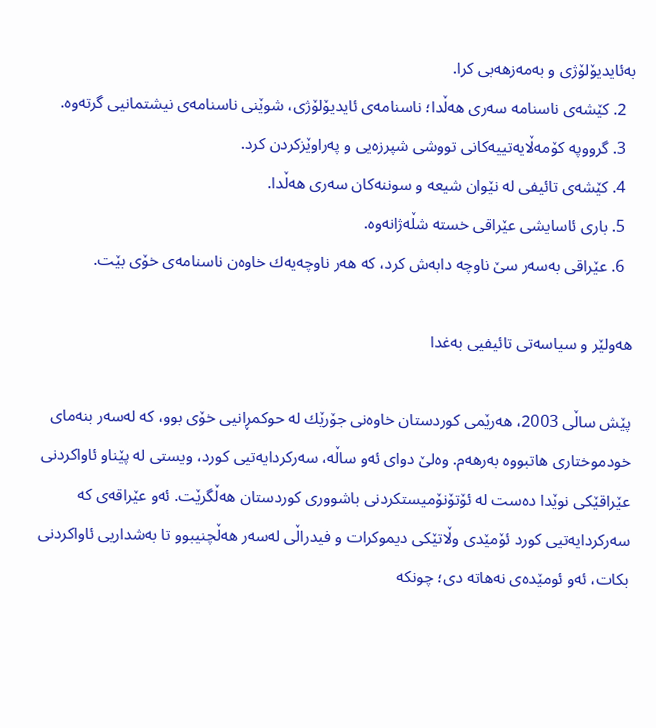به‌ئایدیۆ‌لۆژی و به‌مه‌زهه‌بی كرا.
  2. كێشه‌ی ناسنامه‌ سه‌ری هه‌ڵدا؛ ناسنامه‌ی ئایدیۆلۆژی، شوێنی ناسنامه‌ی نیشتمانیی گرته‌وه‌.
  3. گرووپه‌ كۆمه‌ڵایه‌تییه‌كانی تووشی شپرزه‌یی و په‌راوێزكردن كرد.
  4. كێشه‌ی تائیفی له‌ نێوان شیعه ‌و سوننه‌كان سه‌ری هه‌ڵدا.
  5. باری ئاسایشی عێراقی خسته‌ شڵه‌ژانه‌وه‌.
  6. عێراقی به‌سه‌ر سێ ناوچه‌ دابه‌ش كرد، كه‌ هه‌ر ناوچه‌یه‌ك خاوه‌ن ناسنامه‌ی خۆی بێت.

هه‌ولێر و سیاسه‌تی تائیفیی به‌غدا

پێش ساڵی 2003، هه‌رێمی كوردستان خاوه‌نی جۆرێك له‌ حوكمڕانیی خۆی بوو، كه‌ له‌سه‌ر بنه‌مای خودموختاری هاتبووه‌ به‌رهه‌م. وه‌لێ دوای ئه‌و ساڵه‌، سه‌ركردایه‌تیی كورد، ویستی له‌ پێناو ئاواكردنی عێراقێكی نوێدا ده‌ست له‌ ئۆتۆنۆمیستكردنی باشووری كوردستان هه‌ڵگرێت‌. ئه‌و عێراقه‌ی كه‌ سه‌ركردایه‌تیی كورد ئۆمێدی وڵاتێكی دیموكرات و فیدراڵی له‌سه‌ر هه‌ڵچنیبوو تا به‌شداریی ئاواكردنی بكات، ئه‌و ئومێده‌ی نه‌هاته‌ دی؛ چونكه‌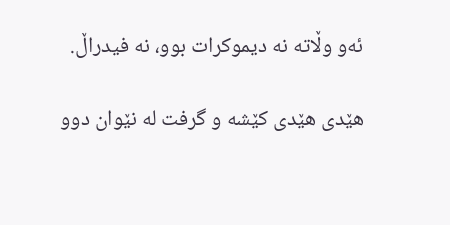ئه‌و وڵاته‌ نه‌ دیموكرات بوو، نه‌ فیدراڵ.

هێدی هێدی كێشه‌ و گرفت له‌ نێوان دوو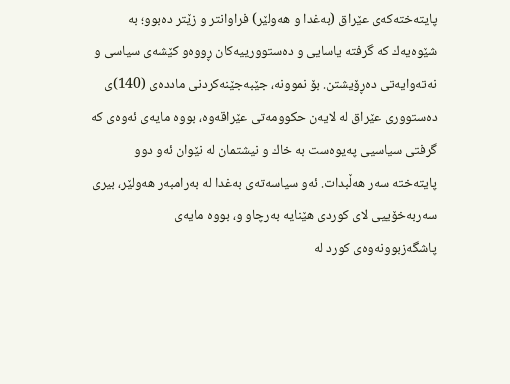پایته‌خته‌كه‌ی عێراق (به‌غدا و هه‌ولێر) فراوانتر و زێتر ده‌بوو؛ به‌ شێوه‌یه‌ك كه‌ گرفته‌ یاسایی و ده‌ستوورییه‌كان ڕووه‌و كێشه‌ی سیاسی و نه‌ته‌وایه‌تی ده‌ڕۆیشتن. بۆ نموونه،‌ جێبه‌جێنه‌كردنی مادده‌ی (140)ی ده‌ستووری عێراق له‌ لایه‌ن حكوومه‌تی عێراقه‌وه‌، بووه‌ مایه‌ی ئه‌وه‌ی كه‌ گرفتی سیاسیی په‌یوه‌ست به‌ خاك و نیشتمان له‌ نێوان ئه‌و دوو پایته‌خته‌ سه‌ر هه‌ڵبدات. ئه‌و سیاسه‌ته‌ی به‌غدا له‌ به‌رامبه‌ر هه‌ولێر، بیری سه‌ربه‌خۆییی لای كوردی هێنایه‌ به‌رچاو و، بووه‌ مایه‌ی پاشگه‌زبوونه‌وه‌ی كورد له‌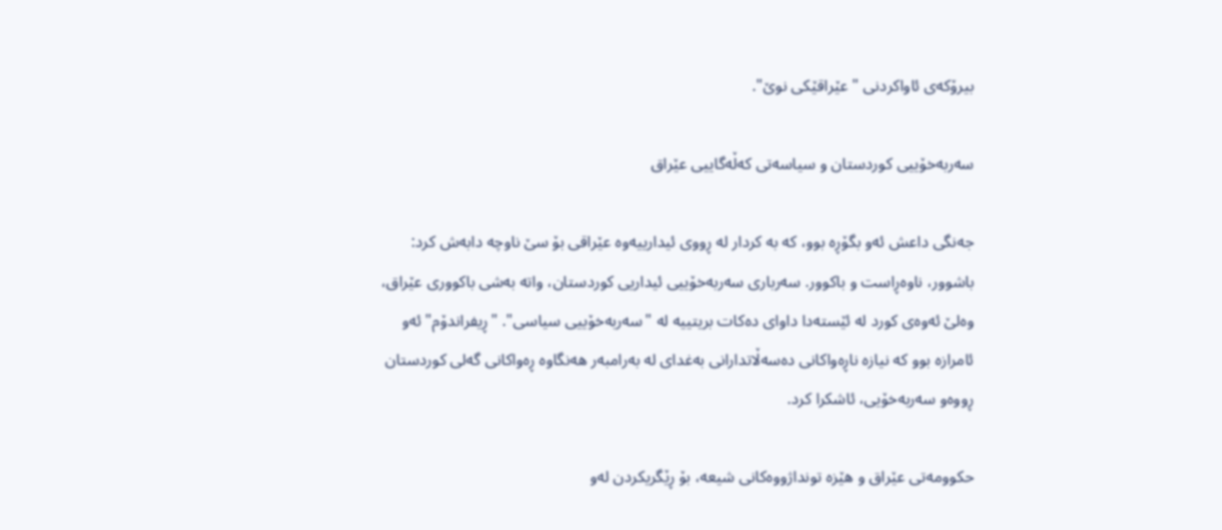بیرۆكه‌ی ئاواكردنی "عێراقێكی نوێ‌".

سه‌ربه‌خۆییی كوردستان و سیاسه‌تی كه‌ڵه‌گاییی عێراق

جه‌نگی داعش ئه‌و بگۆڕه‌ بوو، كه‌ به‌ كردار له‌ ڕووی ئیدارییه‌وه‌ عێراقی بۆ سێ ناوچه دابه‌ش كرد: باشوور، ناوه‌ڕاست و باكوور. سه‌رباری سه‌ربه‌خۆییی ئیداریی كوردستان، واته‌ به‌شی باكووری عێراق، وه‌لێ ئه‌وه‌ی كورد له‌ ئێسته‌دا داوای ده‌كات بریتییه‌ له‌ "سه‌ربه‌خۆییی سیاسی". "ڕیفراندۆم" ئه‌و ئامرازه‌ بوو كه‌ نیازه‌ ناڕه‌واكانی ده‌سه‌ڵاتدارانی به‌غدای له ‌به‌رامبه‌ر هه‌نگاوه‌ ڕه‌واكانی گه‌لی كوردستان ڕووه‌و سه‌ربه‌خۆیی، ئاشكرا كرد.

حكوومه‌تی عێراق و هێزه‌ تونداژووه‌كانی شیعه‌، بۆ ڕێگریكردن له‌و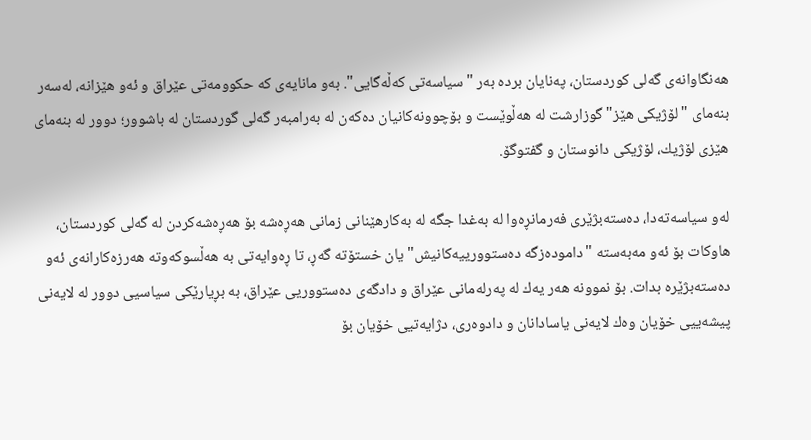هه‌نگاوانه‌ی گه‌لی كوردستان، په‌نایان برده‌ به‌ر "سیاسه‌تی كه‌ڵه‌گایی". به‌و مانایه‌ی كه‌ حكوومه‌تی عێراق و ئه‌و هێزانه‌، له‌سه‌ر بنه‌مای "لۆژیكی هێز" گوزارشت له‌ هه‌ڵوێست و بۆچوونه‌كانیان ده‌كه‌ن له‌ به‌رامبه‌ر گه‌لی گوردستان له‌ باشوور؛ دوور له‌ بنه‌مای هێزی لۆژیك، لۆژیكی دانوستان و گفتوگۆ.

له‌و سیاسه‌ته‌دا، ده‌سته‌بژێری فه‌رمانڕه‌وا له‌ به‌غدا جگه‌ له‌ به‌كارهێنانی زمانی هه‌ڕه‌شه‌ بۆ هه‌ڕه‌شه‌كردن له‌ گه‌لی كوردستان، هاوكات بۆ ئه‌و مه‌به‌سته‌ "داموده‌زگه‌ ده‌ستوورییه‌كانیش"یان خستۆته‌ گه‌ڕ، تا ڕه‌وایه‌تی به‌‌ هه‌ڵسوكه‌وته‌ هه‌رزه‌كارانه‌ی ئه‌و ده‌سته‌بژێره بدات‌‌. بۆ نموونه‌ هه‌ر یه‌ك له‌ په‌رله‌مانی عێراق و دادگه‌ی ده‌ستووریی عێراق، به‌ بڕیارێكی سیاسیی دوور له‌ لایه‌نی پیشه‌ییی خۆیان وه‌ك لایه‌نی یاسادانان و دادوه‌ری، دژایه‌تیی خۆیان بۆ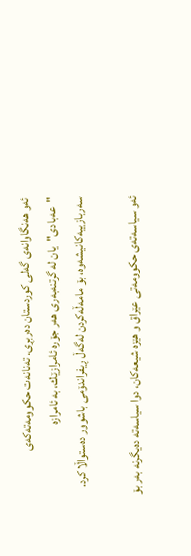ئه‌و هه‌نگاوانه‌ی گه‌لی كوردستان ده‌ربڕی. ته‌نانه‌ت حكوومه‌ته‌كه‌ی "عه‌بادی"یان له‌ گرتنه‌به‌ری هه‌ر جۆره‌ ئامرازێك، به‌ ئامرازه‌ سه‌ربازییه‌كانیشه‌وه،‌ بۆ مامه‌ڵه‌كردن له‌گه‌ڵ ڕیفراندۆمی باشوور ده‌ستواڵا كرد.

ئه‌و سیاسه‌ته‌ی حكوومه‌تی عێراق و هێزه‌ شیعه‌كان، دوا سیاسه‌ته‌ ده‌یگرنه‌ به‌ر بۆ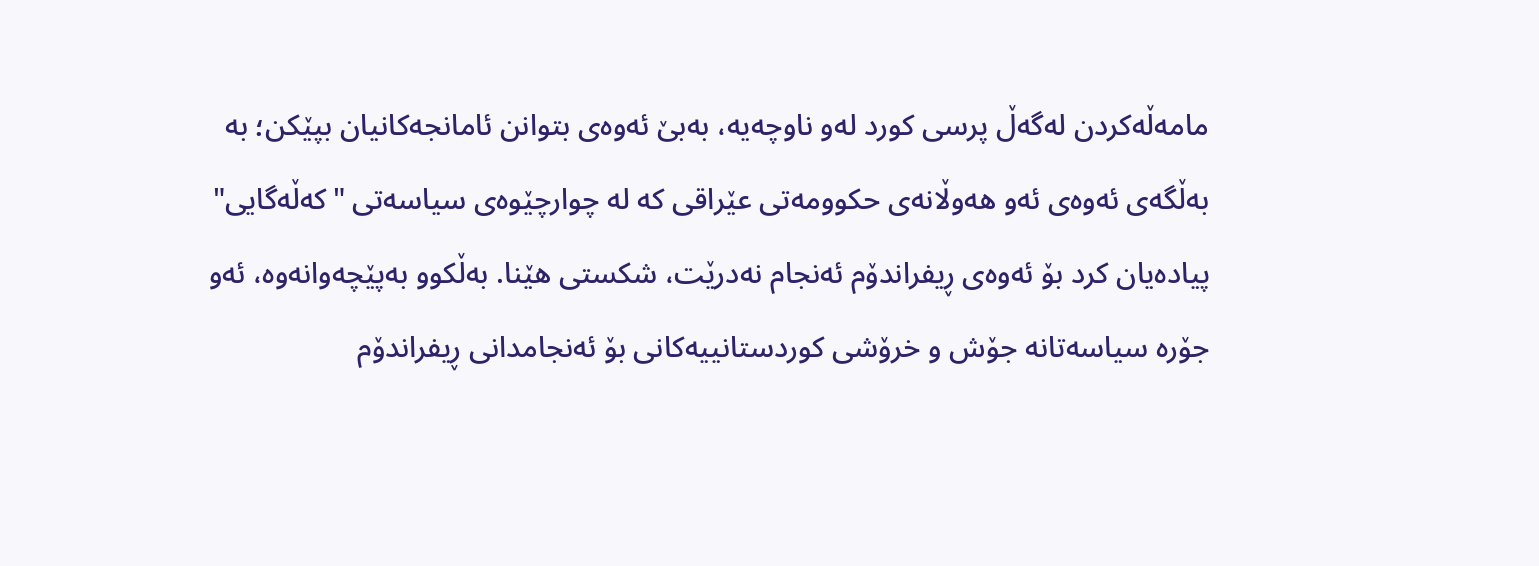مامه‌ڵه‌كردن له‌گه‌ڵ پرسی كورد له‌و ناوچه‌یه‌، به‌بێ ئه‌وه‌ی بتوانن ئامانجه‌كانیان بپێكن؛ به‌ به‌ڵگه‌ی ئه‌وه‌ی ئه‌و هه‌وڵانه‌ی حكوومه‌تی عێراقی كه‌ له‌ چوارچێوه‌ی سیاسه‌تی "كه‌ڵه‌گایی" پیاده‌یان كرد بۆ ئه‌وه‌ی ڕیفراندۆم ئه‌نجام نه‌درێت، شكستی هێنا. به‌ڵكوو به‌پێچه‌وانه‌وه،‌ ئه‌و جۆره‌ سیاسه‌تانه‌ جۆش و خرۆشی كوردستانییه‌كانی بۆ ئه‌نجامدانی ڕیفراندۆم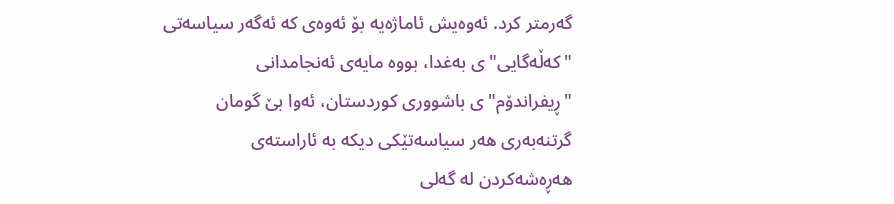گه‌رمتر كرد. ئه‌وه‌یش ئاماژه‌یه‌ بۆ ئه‌وه‌ی كه‌ ئه‌گه‌ر سیاسه‌تی "كه‌ڵه‌گایی"ی به‌غدا، بووه‌ مایه‌ی ئه‌نجامدانی "ڕیفراندۆم"ی باشووری كوردستان، ئه‌وا بێ گومان گرتنه‌به‌ری هه‌ر سیاسه‌تێكی دیكه‌ به‌ ئاراسته‌ی هه‌ڕه‌شه‌كردن له‌ گه‌لی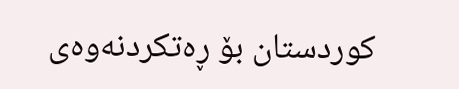كوردستان بۆ ڕه‌تكردنه‌وه‌ی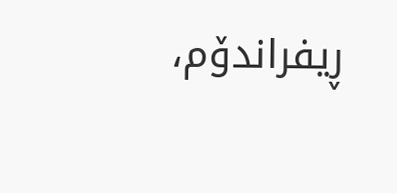ڕیفراندۆم،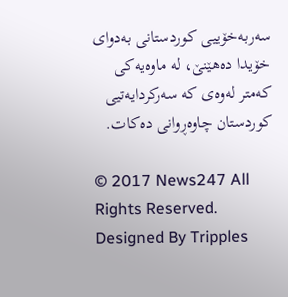سه‌ربه‌خۆییی كوردستانی به‌دوای خۆیدا ده‌هێنێ، له‌ ماوه‌یه‌كی كه‌متر له‌وه‌ی كه‌ سه‌ركردایه‌تیی كوردستان چاوه‌ڕوانی ده‌كات.

© 2017 News247 All Rights Reserved. Designed By Tripples